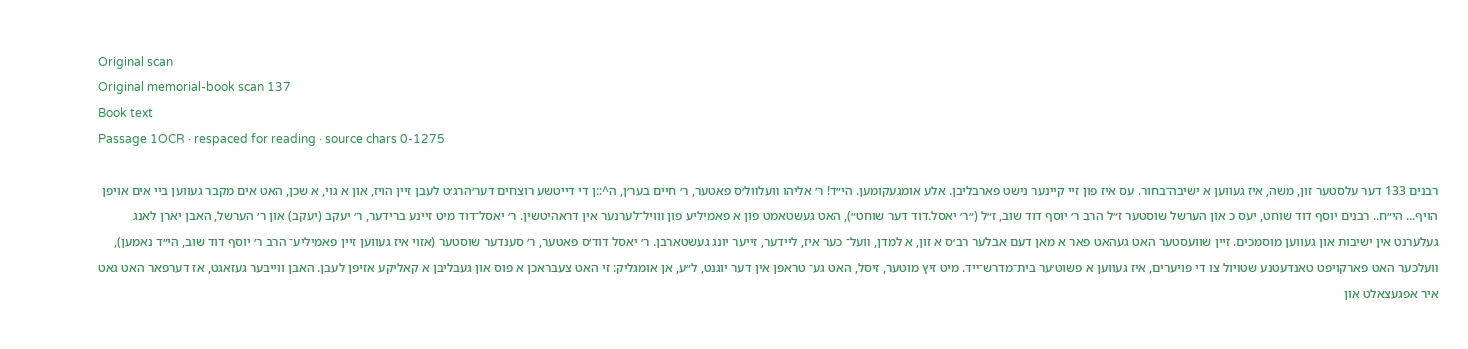Original scan
Original memorial-book scan 137
Book text
Passage 1OCR · respaced for reading · source chars 0-1275

רבנים 133 דער עלסטער זון, משה, איז געווען א ישיבה־בחור. עס איז פון זיי קיינער נישט פארבליבן. אלע אומגעקומען. הי״ד! ר׳ אליהו װעלװל׳ס פאטער, ר׳ חיים בער׳ן, ה^::ן די דייטשע רוצחים דער׳הרג׳ט לעבן זיין הויז, און א גוי, א שכן, האט אים מקבר געווען ביי אים אויפן הויף... הי״ח.. רבנים יוסף דוד שוחט, יעס כ און הערשל שוסטער ז״ל הרב ר׳ יוסף דוד שוב, ז״ל (״ר׳ יאסל.דוד דער שוחט״), האט געשטאמט פון א פאמיליע פון װויל־לערנער אין דראהיטשין. ר׳ יאסל־דוד מיט זיינע ברידער, ר׳ יעקב (יעקב) און ר׳ הערשל, האבן יארן לאנג געלערנט אין ישיבות און געווען מוסמכים. זיין שוועסטער האט געהאט פאר א מאן דעם אבלער רב׳ס א זון, א למדן, װעל־ כער איז, ליידער, זייער יונג געשטארבן. ר׳ יאסל דוד׳ס פאטער, ר׳ סענדער שוסטער (אזוי איז געווען זיין פאמיליע־ הרב ר׳ יוסף דוד שוב, הי״ד נאמען), װעלכער האט פארקויפט טאנדעטנע שטױול צו די פויערים, איז געווען א פשוט׳ער בית־מדרש־ײד. מיט זיץ מוטער, זיסל, האט גע־ טראפן אין דער יוגנט, ל״ע, אן אומגליק: זי האט צעבראכן א פוס און געבליבן א קאליקע אזיפן לעבן. האבן ווייבער געזאגט, אז דערפאר האט גאט איר אפגעצאלט און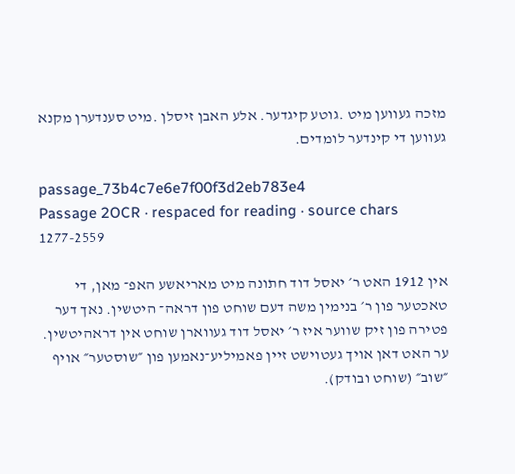מזכה געווען מיט .גוטע קיגדער. אלע האבן זיסלן .מיט סענדערן מקנא געווען די קינדער לומדים.

passage_73b4c7e6e7f00f3d2eb783e4
Passage 2OCR · respaced for reading · source chars 1277-2559

אין 1912 האט ר׳ יאסל דוד חתונה מיט מאריאשע האפ־ מאן, די טאכטער פון ר׳ בנימין משה דעם שוחט פון דראה־ היטשין. נאך דער פטירה פון זיק שװער איז ר׳ יאסל דוד געװארן שוחט אין דראהיטשין. ער האט דאן אויך געטוישט זײן פאמיליע־נאמען פון ״שוסטער״ אויף ״שוב״ (שוחט ובודק).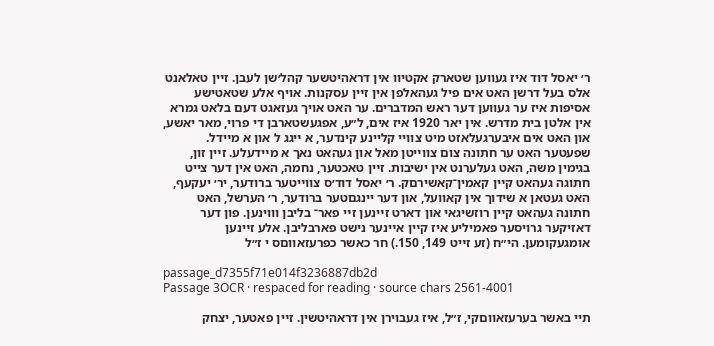ר׳ יאסל דוד איז געװען שטארק אקטיװ אין דראהיטשער קהל׳שן לעבן. זײן טאלאנט אלס בעל דרשן האט אים פיל געהאלפן אין זײן עסקנות. אויף אלע שטאטישע אסיפות איז ער געװען דער ראש המדברים. ער האט אויך געזאגט דעם בלאט גמרא אין אלטן בית מדרש. אין יאר 1920 איז אים, ל״ע, אפגעשטארבן די פרוי, מאר יאשע, און האט אים איבערגעלאזט מיט צוויי קליינע קינדער, א ײגג ל און א מײדל. שפעטער האט ער חתונה צום צװײטן מאל און געהאט נאך א מײדעלע. זײן זון, בגימין משה, האט געלערנט אין ישיבות. זײן טאכטער, נחמה, האט אין דער צייט חתוגה געהאט קײן קאמין־קאשירםק. ר׳ יאסל דוד׳ס צװײטער ברודער, יר׳ יעקעף, האט געטאן א שידוך אין קאװעל, און דער יינגםטער ברודער, ר׳ הערשל, האט חתונה געהאט קײן רוזשיגאי און דארט זײנען זײ פאר־ בליבן װוינען. פון דער דאזיקער גרויסער פאמיליע איז קײן אײנער נישט פארבליבן. אלע זײנען אומגעקומען. הי״ח (זע זײט 149, 150.) חר כאשר כפרעזאװםס י ז״ל

passage_d7355f71e014f3236887db2d
Passage 3OCR · respaced for reading · source chars 2561-4001

תיי באשר בערעזאװםקי, ז״ל, איז געבוירן אין דראהיטשין. זײן פאטער, יצחק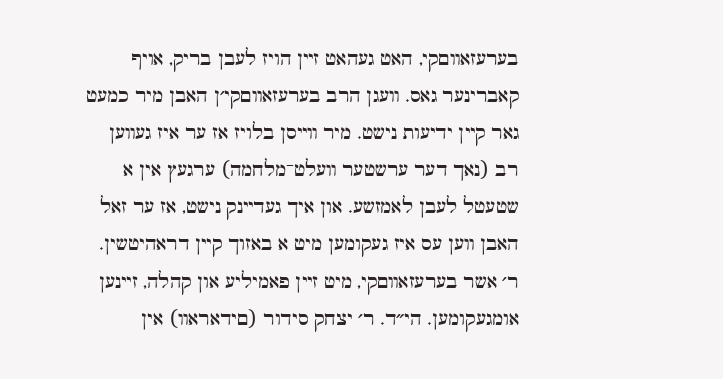בערעזאװםקי, האט געהאט זײן הויז לעבן בריק, אויף קאברינער גאס. װעגן הרב בערעזאװםקי׳ן האבן מיר כמעט גאר קײן ידיעות נישט. מיר װײסן בלויז אז ער איז געװען רב (נאך דער ערשטער װעלט־מלחמה) ערגעץ אין א שטעטל לעבן לאמזשע. און איך געדײנק נישט, אז ער זאל האבן װען עס איז געקומען מיט א באזוך קײן דראהיטשין. ר׳ אשר בערעזאװםקי, מיט זײן פאמיליע און קהלה, זײנען אומגעקומען. הי״ד. ר׳ יצחק סידור (םידאראװ) אין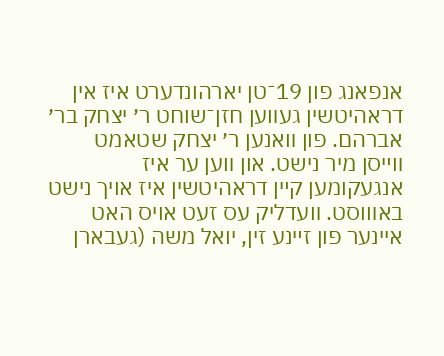אנפאנג פון 19־טן יארהונדערט איז אין דראהיטשין געװען חזן־שוחט ר׳ יצחק בר׳ אברהם. פון װאנען ר׳ יצחק שטאמט װײסן מיר נישט. און װען ער איז אנגעקומען קײן דראהיטשין איז אויך נישט באװוסט. װעדליק עס זעט אויס האט איינער פון זײנע זין, יואל משה (געבארן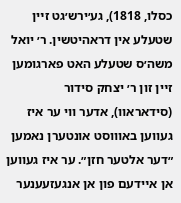כסלו, 1818), גע׳ירש׳גט זײן שטעלע אין דראהיטשין. ר׳ יואל משה׳ס שטעלע האט פארגומען זײן זון ר׳ יצחק סידור (סידאראװ), אדער װי ער איז געװען באװוסט אונטערן נאמען ״דער אלטער חזן״. ער איז געװען אן אײדעם פון אן אנגעזעענער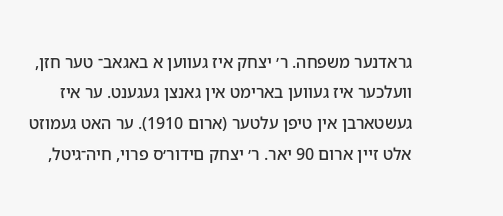גראדנער משפחה. ר׳ יצחק איז געװען א באגאב־ טער חזן, װעלכער איז געװען בארימט אין גאנצן געגענט. ער איז געשטארבן אין טיפן עלטער (ארום 1910). ער האט געמוזט אלט זײן ארום 90 יאר. ר׳ יצחק םידור׳ס פרוי, חיה־גיטל,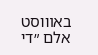באװוסט אלם ״די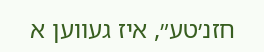חזנ׳טע״, איז געװען א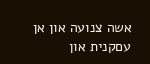אשה צנועה און אן עםקנית און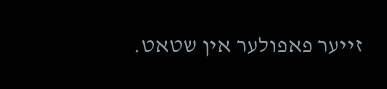זײער פאפולער אין שטאט.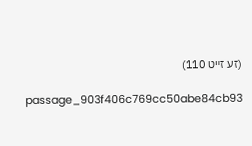(זע זײט 110)

passage_903f406c769cc50abe84cb93